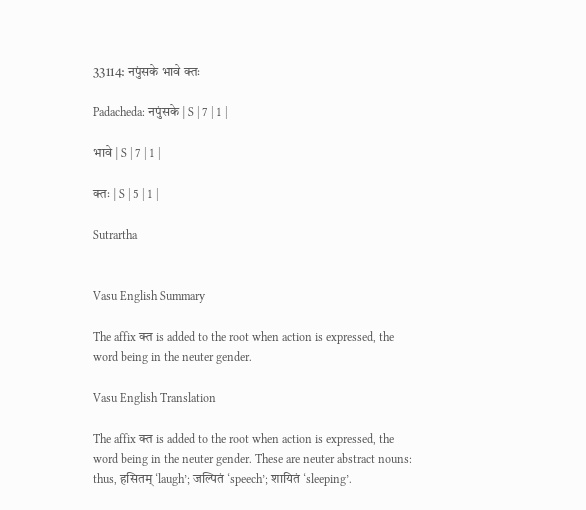33114: नपुंसके भावे क्तः

Padacheda: नपुंसके | S | 7 | 1 |

भावे | S | 7 | 1 |

क्तः | S | 5 | 1 |

Sutrartha


Vasu English Summary

The affix क्त is added to the root when action is expressed, the word being in the neuter gender.

Vasu English Translation

The affix क्त is added to the root when action is expressed, the word being in the neuter gender. These are neuter abstract nouns: thus, हसितम् ‘laugh’; जल्पितं ‘speech’; शायितं ‘sleeping’.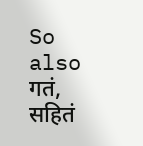So also गतं, सहितं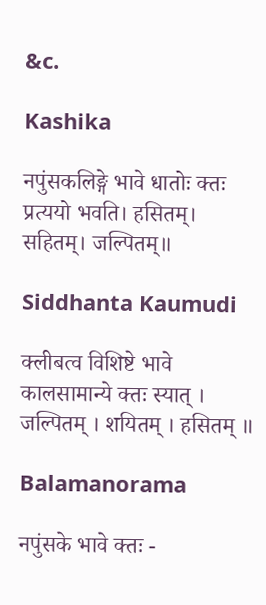&c.

Kashika

नपुंसकलिङ्गे भावे धातोः क्तः प्रत्ययो भवति। हसितम्। सहितम्। जल्पितम्॥

Siddhanta Kaumudi

क्लीबत्व विशिष्टे भावे कालसामान्ये क्तः स्यात् । जल्पितम् । शयितम् । हसितम् ॥

Balamanorama

नपुंसके भावे क्तः -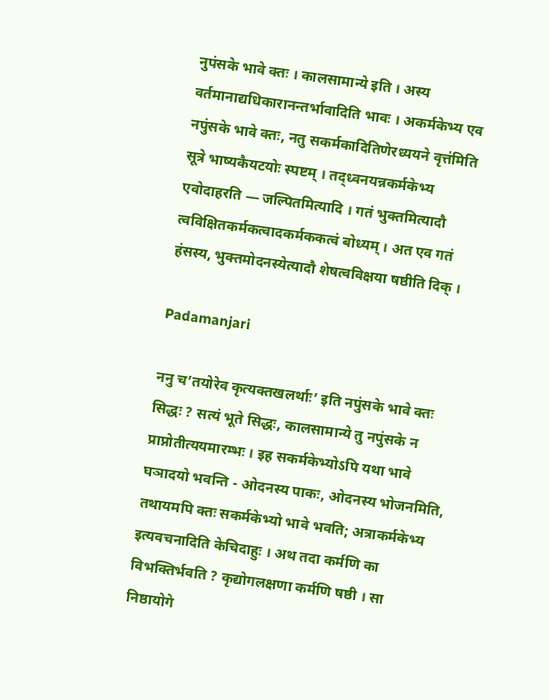नुपंसके भावे क्तः । कालसामान्ये इति । अस्य वर्तमानाद्यधिकारानन्तर्भावादिति भावः । अकर्मकेभ्य एव नपुंसके भावे क्तः, नतु सकर्मकादितिणेरध्ययने वृत्त॑मिति सूत्रे भाष्यकैयटयोः स्पष्टम् । तद्ध्वनयन्नकर्मकेभ्य एवोदाहरति — जल्पितमित्यादि । गतं भुक्तमित्यादौ त्वविक्षितकर्मकत्वादकर्मककत्वं बोध्यम् । अत एव गतं हंसस्य, भुक्तमोदनस्येत्यादौ शेषत्वविक्षया षष्ठीति दिक् ।

Padamanjari

ननु च’तयोरेव कृत्यक्तखलर्थाः’ इति नपुंसके भावे क्तः सिद्धः ? सत्यं भूते सिद्धः, कालसामान्ये तु नपुंसके न प्राप्नोतीत्ययमारम्भः । इह सकर्मकेभ्योऽपि यथा भावे घञादयो भवन्ति - ओदनस्य पाकः, ओदनस्य भोजनमिति, तथायमपि क्तः सकर्मकेभ्यो भावे भवति; अत्राकर्मकेभ्य इत्यवचनादिति केचिदाहुः । अथ तदा कर्मणि का विभक्तिर्भवति ? कृद्योगलक्षणा कर्मणि षष्ठी । सा निष्ठायोगे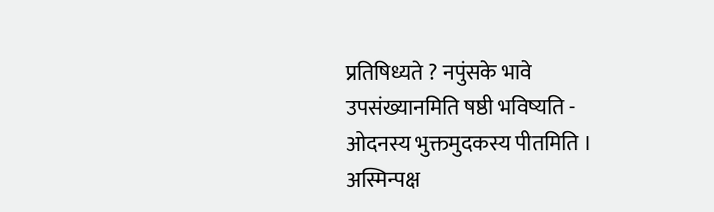प्रतिषिध्यते ? नपुंसके भावे उपसंख्यानमिति षष्ठी भविष्यति - ओदनस्य भुक्तमुदकस्य पीतमिति । अस्मिन्पक्ष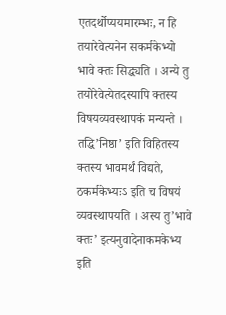एतदर्थोप्ययमारम्भः, न हि तयारेवेत्यनेन सकर्मकेभ्यो भावे क्तः सिद्ध्यति । अन्ये तु तयोरेवेत्येतदस्यापि क्तस्य विषयव्यवस्थापकं मन्यन्ते । तद्धि’निष्ठा’ इति विहितस्य क्तस्य भावमर्थं विद्यते, ठकर्मकेभ्यःऽ इति च विषयं व्यवस्थापयति । अस्य तु’भावे क्तः’ इत्यनुवादेनाकमकेभ्य इति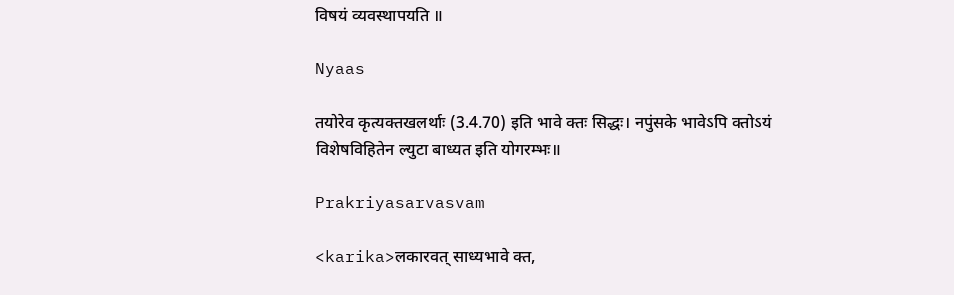विषयं व्यवस्थापयति ॥

Nyaas

तयोरेव कृत्यक्तखलर्थाः (3.4.70) इति भावे क्तः सिद्धः। नपुंसके भावेऽपि क्तोऽयं विशेषविहितेन ल्युटा बाध्यत इति योगरम्भः॥

Prakriyasarvasvam

<karika>लकारवत् साध्यभावे क्त,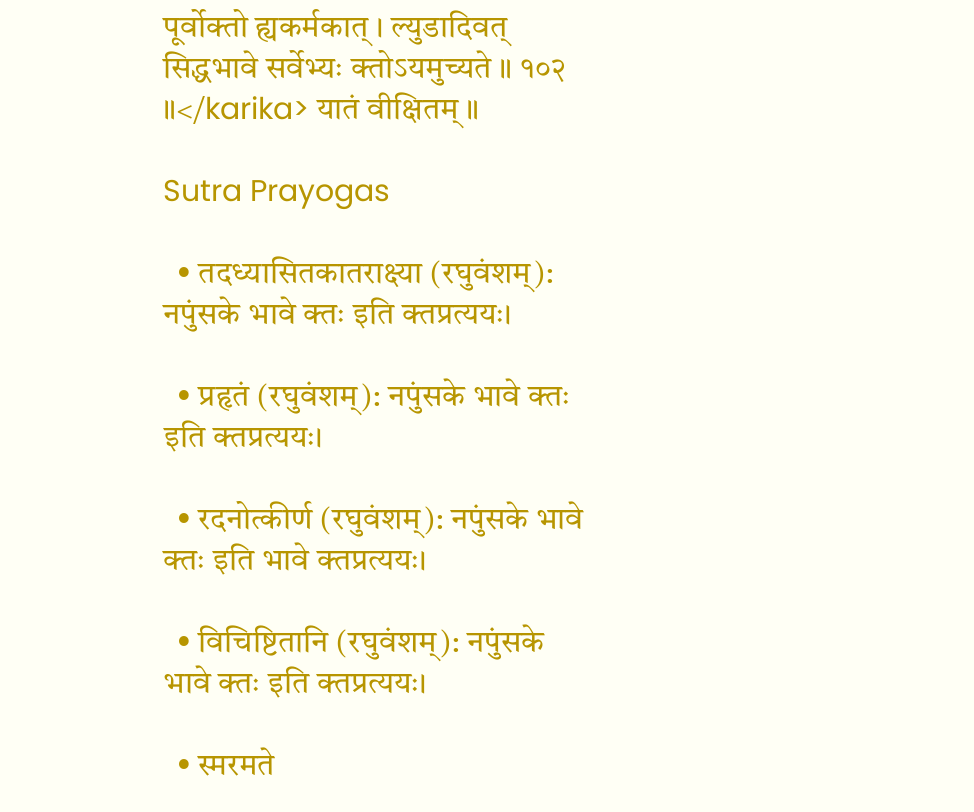पूर्वोक्तो ह्यकर्मकात् । ल्युडादिवत् सिद्धभावे सर्वेभ्यः क्तोऽयमुच्यते ॥ १०२ ॥</karika> यातं वीक्षितम् ॥

Sutra Prayogas

  • तदध्यासितकातराक्ष्या (रघुवंशम्): नपुंसके भावे क्तः इति क्तप्रत्ययः।

  • प्रहृतं (रघुवंशम्): नपुंसके भावे क्तः इति क्तप्रत्ययः।

  • रदनोत्कीर्ण (रघुवंशम्): नपुंसके भावे क्तः इति भावे क्तप्रत्ययः।

  • विचिष्टितानि (रघुवंशम्): नपुंसके भावे क्तः इति क्तप्रत्ययः।

  • स्मरमते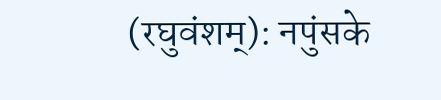(रघुवंशम्): नपुंसके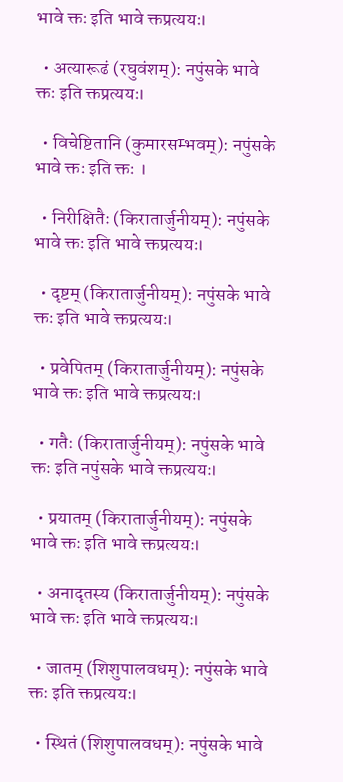भावे क्तः इति भावे क्तप्रत्ययः।

  • अत्यारूढं (रघुवंशम्): नपुंसके भावे क्तः इति क्तप्रत्ययः।

  • विचेष्टितानि (कुमारसम्भवम्): नपुंसके भावे क्तः इति क्तः ।

  • निरीक्षितैः (किरातार्जुनीयम्): नपुंसके भावे क्तः इति भावे क्तप्रत्ययः।

  • दृष्टम् (किरातार्जुनीयम्): नपुंसके भावे क्तः इति भावे क्तप्रत्ययः।

  • प्रवेपितम् (किरातार्जुनीयम्): नपुंसके भावे क्तः इति भावे क्तप्रत्ययः।

  • गतैः (किरातार्जुनीयम्): नपुंसके भावे क्तः इति नपुंसके भावे क्तप्रत्ययः।

  • प्रयातम् (किरातार्जुनीयम्): नपुंसके भावे क्तः इति भावे क्तप्रत्ययः।

  • अनादृतस्य (किरातार्जुनीयम्): नपुंसके भावे क्तः इति भावे क्तप्रत्ययः।

  • जातम् (शिशुपालवधम्): नपुंसके भावे क्तः इति क्तप्रत्ययः।

  • स्थितं (शिशुपालवधम्): नपुंसके भावे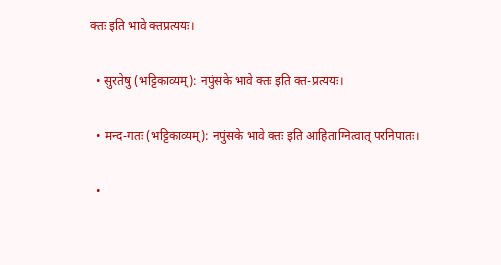क्तः इति भावे क्तप्रत्ययः।

  • सुरतेषु (भट्टिकाव्यम्): नपुंसके भावे क्तः इति क्त-प्रत्ययः।

  • मन्द-गतः (भट्टिकाव्यम्): नपुंसके भावे क्तः इति आहिताग्नित्वात् परनिपातः।

  •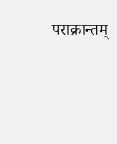पराक्रान्तम्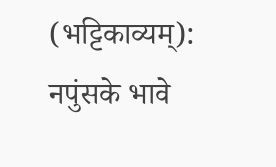(भट्टिकाव्यम्): नपुंसके भावे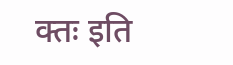क्तः इति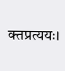क्तप्रत्ययः।